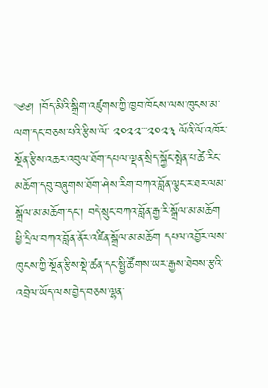༄༅། །བོད་མིའི་སྒྲིག་འཛུགས་ཀྱི་ཁྱབ་ཁོངས་ལས་ཁུངས་མ་ལག་དང་བཅས་པའི་རྩིས་ལོ་ ༢༠༢༢་་་༢༠༢༣ ལོའི་ལོ་འཁོར་སྔོན་རྩིས་འཆར་འབུལ་ཐོག་དཔལ་ལྡན་སྲིད་སྐྱོང་སྤེན་པ་ཚེ་རིང་མཆོག་དབུ་བཞུགས་ཐོག་ཤེས་རིག་བཀའ་བློན་ལྕང་ར་ཐར་ལམ་སྒྲོལ་མ་མཆོག་དང་། བདེ་སྲུང་བཀའ་བློན་རྒྱ་རི་སྒྲོལ་མ་མཆོག ཕྱི་དྲིལ་བཀའ་བློན་ནོར་འཛིན་སྒྲོལ་མ་མཆོག དཔལ་འབྱོར་ལས་ཁུངས་ཀྱི་སྔོན་རྩིས་སྡེ་ཚན་དང་སྤྱི་ཚོགས་ཡར་རྒྱས་ཐེབས་རྩའི་འབྲེལ་ཡོད་ལས་བྱེད་བཅས་ལྷན་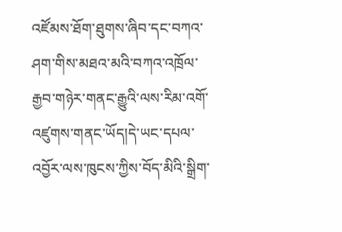འཛོམས་ཐོག་ཐུགས་ཞིབ་དང་བཀའ་ཤག་གིས་མཐའ་མའི་བཀའ་འཁྲོལ་རྒྱབ་གཉེར་གནང་རྒྱུའི་ལས་རིམ་འགོ་འཛུགས་གནང་ཡོད།དེ་ཡང་དཔལ་འབྱོར་ལས་ཁུངས་ཀྱིས་བོད་མིའི་སྒྲིག་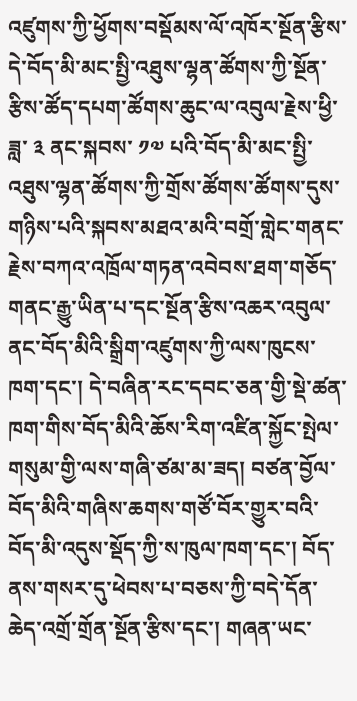འཛུགས་ཀྱི་ཕྱོགས་བསྡོམས་ལོ་འཁོར་སྔོན་རྩིས་དེ་བོད་མི་མང་སྤྱི་འཐུས་ལྷན་ཚོགས་ཀྱི་སྔོན་རྩིས་ཚོད་དཔག་ཚོགས་ཆུང་ལ་འབུལ་རྗེས་ཕྱི་ཟླ་ ༣ ནང་སྐབས་ ༡༧ པའི་བོད་མི་མང་སྤྱི་འཐུས་ལྷན་ཚོགས་ཀྱི་གྲོས་ཚོགས་ཚོགས་དུས་གཉིས་པའི་སྐབས་མཐའ་མའི་བགྲོ་གླེང་གནང་རྗེས་བཀའ་འཁྲོལ་གཏན་འབེབས་ཐག་གཅོད་གནང་རྒྱུ་ཡིན་པ་དང་སྔོན་རྩིས་འཆར་འབུལ་ནང་བོད་མིའི་སྒྲིག་འཛུགས་ཀྱི་ལས་ཁུངས་ཁག་དང་། དེ་བཞིན་རང་དབང་ཅན་གྱི་སྡེ་ཚན་ཁག་གིས་བོད་མིའི་ཆོས་རིག་འཛིན་སྐྱོང་སྤེལ་གསུམ་གྱི་ལས་གཞི་ཙམ་མ་ཟད། བཙན་བྱོལ་བོད་མིའི་གཞིས་ཆགས་གཙོ་བོར་གྱུར་བའི་བོད་མི་འདུས་སྡོད་ཀྱི་ས་ཁུལ་ཁག་དང་། བོད་ནས་གསར་དུ་ཕེབས་པ་བཅས་ཀྱི་བདེ་དོན་ཆེད་འགྲོ་གྲོན་སྔོན་རྩིས་དང་། གཞན་ཡང་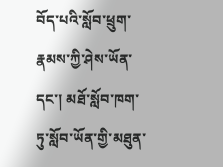བོད་པའི་སློབ་ཕྲུག་རྣམས་ཀྱི་ཤེས་ཡོན་དང་། མཐོ་སློབ་ཁག་ཏུ་སློབ་ཡོན་གྱི་མཐུན་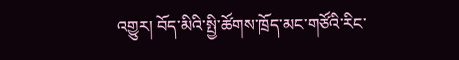འགྱུར། བོད་མིའི་སྤྱི་ཚོགས་ཁྲོད་མང་གཙོའི་རིང་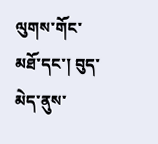ལུགས་གོང་མཐོ་དང་། བུད་མེད་ནུས་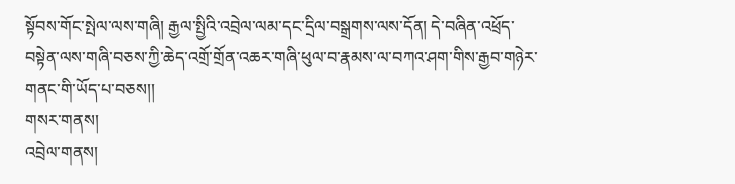སྟོབས་གོང་སྤེལ་ལས་གཞི། རྒྱལ་སྤྱིའི་འབྲེལ་ལམ་དང་དྲིལ་བསྒྲགས་ལས་དོན། དེ་བཞིན་འཕྲོད་བསྟེན་ལས་གཞི་བཅས་ཀྱི་ཆེད་འགྲོ་གྲོན་འཆར་གཞི་ཕུལ་བ་རྣམས་ལ་བཀའ་ཤག་གིས་རྒྱབ་གཉེར་གནང་གི་ཡོད་པ་བཅས།།
གསར་གནས།
འབྲེལ་གནས།